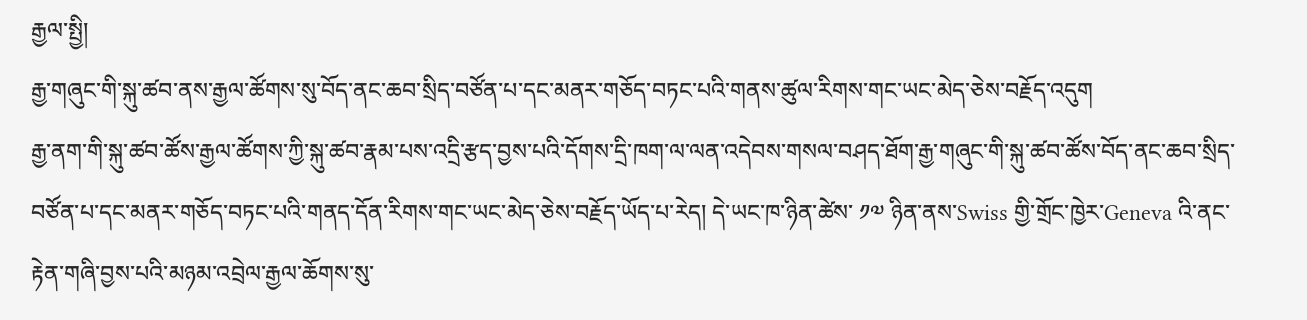རྒྱལ་སྤྱི།
རྒྱ་གཞུང་གི་སྐུ་ཚབ་ནས་རྒྱལ་ཚོགས་སུ་བོད་ནང་ཆབ་སྲིད་བཙོན་པ་དང་མནར་གཅོད་བཏང་པའི་གནས་ཚུལ་རིགས་གང་ཡང་མེད་ཅེས་བརྗོད་འདུག
རྒྱ་ནག་གི་སྐུ་ཚབ་ཚོས་རྒྱལ་ཚོགས་ཀྱི་སྐུ་ཚབ་རྣམ་པས་འདྲི་རྩད་བྱས་པའི་དོགས་དྲི་ཁག་ལ་ལན་འདེབས་གསལ་བཤད་ཐོག་རྒྱ་གཞུང་གི་སྐུ་ཚབ་ཚོས་བོད་ནང་ཆབ་སྲིད་བཙོན་པ་དང་མནར་གཅོད་བཏང་པའི་གནད་དོན་རིགས་གང་ཡང་མེད་ཅེས་བརྗོད་ཡོད་པ་རེད། དེ་ཡང་ཁ་ཉིན་ཚེས་ ༡༧ ཉིན་ནས་Swiss གྱི་གྲོང་ཁྱེར་Geneva འི་ནང་རྟེན་གཞི་བྱས་པའི་མཉམ་འབྲེལ་རྒྱལ་ཆོགས་སུ་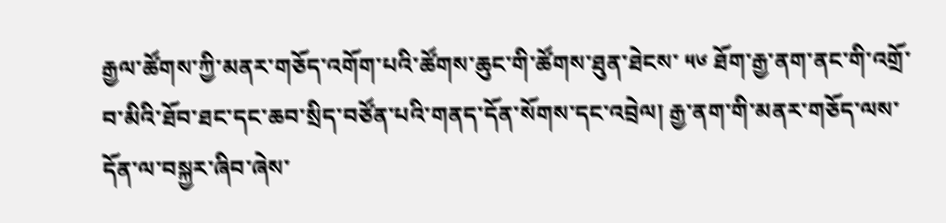རྒྱལ་ཚོགས་ཀྱི་མནར་གཅོད་འགོག་པའི་ཚོགས་ཆུང་གི་ཚོགས་ཐུན་ཐེངས་ ༥༦ ཐོག་རྒྱ་ནག་ནང་གི་འགྲོ་བ་མིའི་ཐོབ་ཐང་དང་ཆབ་སྲིད་བཙོན་པའི་གནད་དོན་སོགས་དང་འབྲེལ། རྒྱ་ནག་གི་མནར་གཅོད་ལས་དོན་ལ་བསྐྱར་ཞིབ་ཞེས་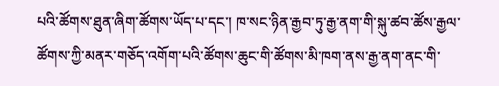པའི་ཚོགས་ཐུན་ཞིག་ཚོགས་ཡོད་པ་དང་། ཁ་སང་ཉིན་རྒྱབ་ཏུ་རྒྱ་ནག་གི་སྐུ་ཚབ་ཚོས་རྒྱལ་ཚོགས་ཀྱི་མནར་གཅོད་འགོག་པའི་ཚོགས་ཆུང་གི་ཚོགས་མི་ཁག་ནས་རྒྱ་ནག་ནང་གི་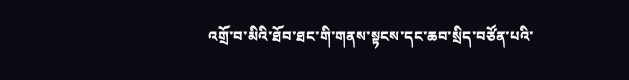འགྲོ་བ་མིའི་ཐོབ་ཐང་གི་གནས་སྟངས་དང་ཆབ་སྲིད་བཙོན་པའི་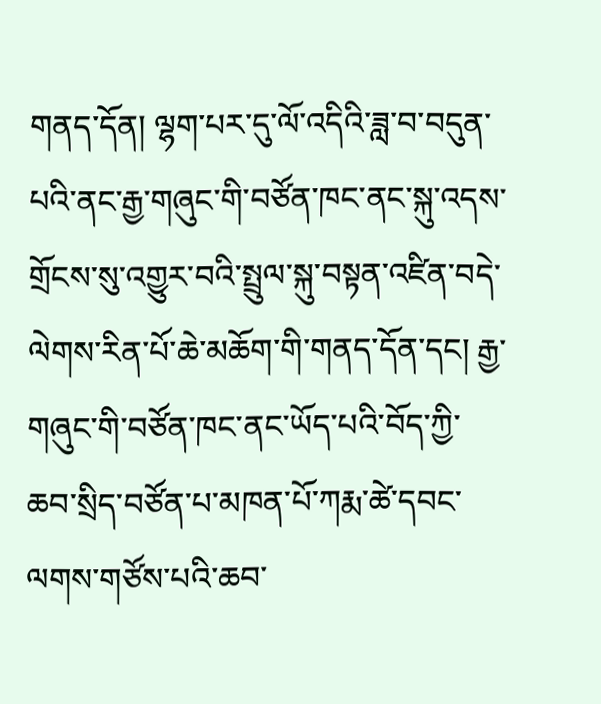གནད་དོན། ལྷག་པར་དུ་ལོ་འདིའི་ཟླ་བ་བདུན་པའི་ནང་རྒྱ་གཞུང་གི་བཙོན་ཁང་ནང་སྐུ་འདས་གྲོངས་སུ་འགྱུར་བའི་སྤྲུལ་སྐུ་བསྟན་འཛིན་བདེ་ལེགས་རིན་པོ་ཆེ་མཆོག་གི་གནད་དོན་དང། རྒྱ་གཞུང་གི་བཙོན་ཁང་ནང་ཡོད་པའི་བོད་ཀྱི་ཆབ་སྲིད་བཙོན་པ་མཁན་པོ་ཀརྨ་ཚེ་དབང་ལགས་གཙོས་པའི་ཆབ་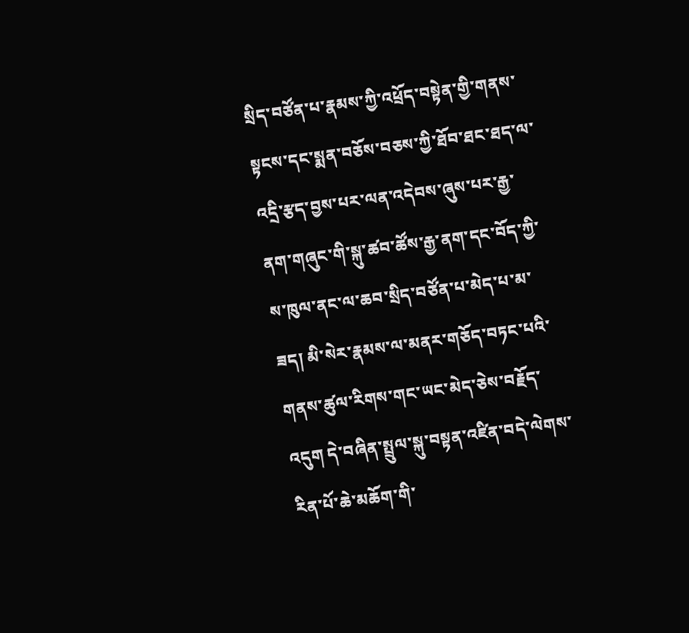སྲིད་བཙོན་པ་རྣམས་ཀྱི་འཕྲོད་བསྟེན་གྱི་གནས་སྟངས་དང་སྨན་བཅོས་བཅས་ཀྱི་ཐོབ་ཐང་ཐད་ལ་འདྲི་རྩད་བྱས་པར་ལན་འདེབས་ཞུས་པར་རྒྱ་ནག་གཞུང་གི་སྐུ་ཚབ་ཚོས་རྒྱ་ནག་དང་བོད་ཀྱི་ས་ཁུལ་ནང་ལ་ཆབ་སྲིད་བཙོན་པ་མེད་པ་མ་ཟད། མི་སེར་རྣམས་ལ་མནར་གཅོད་བཏང་པའི་གནས་ཚུལ་རིགས་གང་ཡང་མེད་ཅེས་བརྗོད་འདུག དེ་བཞིན་སྤྲུལ་སྐུ་བསྟན་འཛིན་བདེ་ལེགས་རིན་པོ་ཆེ་མཆོག་གི་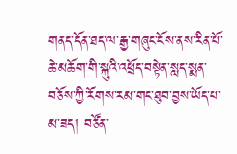གནད་དོན་ཐད་ལ་རྒྱ་གཞུང་ངོས་ནས་རིན་པོ་ཆེ་མཆོག་གི་སྐུའི་འཕྲོད་བསྟེན་སླད་སྨན་བཅོས་ཀྱི་རོགས་རམ་གང་ཐུབ་བྱས་ཡོད་པ་མ་ཟད། བཙོན་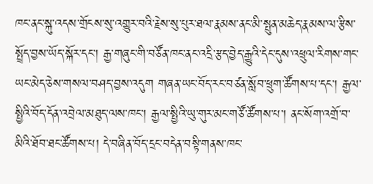ཁང་ནང་སྐུ་འདས་གྲོངས་སུ་འགྱུར་བའི་རྗེས་སུ་པུར་ཐལ་རྣམས་ནང་མི་སྤུན་མཆེད་རྣམས་ལ་རྩིས་སྤྲོད་བྱས་ཡོད་སྐོར་དང་། རྒྱ་གཞུང་གི་བཙོན་ཁང་ནང་འདྲི་རྩད་བྱེད་རྒྱུའི་དེང་དུས་འཕྲུལ་རིགས་གང་ཡང་མེད་ཅེས་གསལ་བཤད་བྱས་འདུག གཞན་ཡང་བོད་རང་བཙན་སློབ་ཕྲུག་ཚོགས་པ་དང་། རྒྱལ་སྤྱིའི་བོད་དོན་འབྲེལ་མཐུད་ལས་ཁང་། རྒྱལ་སྤྱིའི་ཡུ་གུར་མང་གཙོ་ཚོགས་པ་། ནང་སོག་འགྲོ་བ་མིའི་ཐོབ་ཐང་ཚོགས་པ། དེ་བཞིན་བོད་དྲང་བདེན་བསྟི་གནས་ཁང་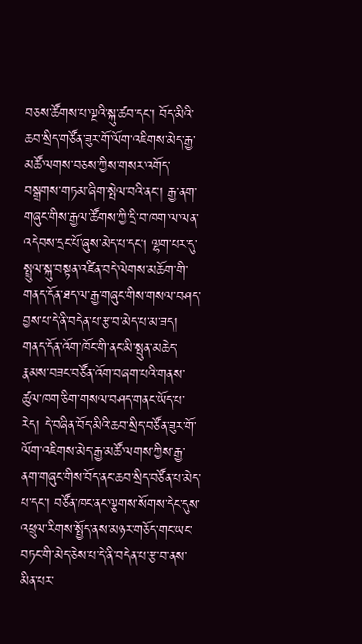བཅས་ཚོགས་པ་ལྔའི་སྐུ་ཚབ་དང་། བོད་མིའི་ཆབ་སྲིད་གཙོན་ཟུར་གོ་ལོག་འཇིགས་མེད་རྒྱ་མཚོ་ལགས་བཅས་ཀྱིས་གསར་འགོད་བསྒྲགས་གཏམ་ཞིག་སྤེལ་བའི་ནང་། རྒྱ་ནག་གཞུང་གིས་རྒྱལ་ཚོགས་ཀྱི་དྲི་བ་ཁག་ལ་ལན་འདེབས་དྲང་པོ་ཞུས་མེད་པ་དང། ལྷག་པར་དུ་སྤྲུལ་སྐུ་བསྟན་འཛིན་བདེ་ལེགས་མཆོག་གི་གནད་དོན་ཐད་ལ་རྒྱ་གཞུང་གིས་གསལ་བཤད་བྱས་པ་དེ་ནི་བདེན་པ་རྩ་བ་མེད་པ་མ་ཟད། གནད་དོན་འོག་ཁོང་གི་ནང་མི་སྤུན་མཆེད་རྣམས་བཟང་བཙོན་འོག་བཞག་པའི་གནས་ཚུལ་ཁག་ཅིག་གསལ་བཤད་གནང་ཡོད་པ་རེད། དེ་བཞིན་བོད་མིའི་ཆབ་སྲིད་བཙོན་ཟུར་གོ་ལོག་འཇིགས་མེད་རྒྱ་མཚོ་ལགས་ཀྱིས་རྒྱ་ནག་གཞུང་གིས་བོད་ནང་ཆབ་སྲིད་བཙོན་པ་མེད་པ་དང་། བཙོན་ཁང་ནང་ལྕགས་སོགས་དེང་དུས་འཕྲུལ་རིགས་སྤྱོད་ནས་མཉར་གཅོད་གང་ཡང་བཏང་གི་མེད་ཅེས་པ་དེ་ནི་བདེན་པ་རྩ་བ་ནས་མིན་པར་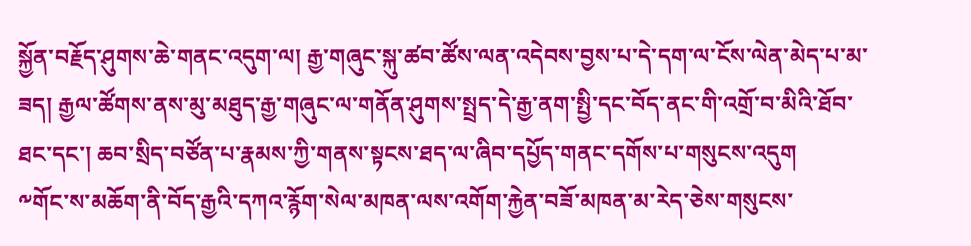སྐྱོན་བརྗོད་ཤུགས་ཆེ་གནང་འདུག་ལ། རྒྱ་གཞུང་སྐུ་ཚབ་ཚོས་ལན་འདེབས་བྱས་པ་དེ་དག་ལ་ངོས་ལེན་མེད་པ་མ་ཟད། རྒྱལ་ཚོགས་ནས་མུ་མཐུད་རྒྱ་གཞུང་ལ་གནོན་ཤུགས་སྤྲད་དེ་རྒྱ་ནག་སྤྱི་དང་བོད་ནང་གི་འགྲོ་བ་མིའི་ཐོབ་ཐང་དང་། ཆབ་སྲིད་བཙོན་པ་རྣམས་ཀྱི་གནས་སྟངས་ཐད་ལ་ཞིབ་དཔྱོད་གནང་དགོས་པ་གསུངས་འདུག
༸གོང་ས་མཆོག་ནི་བོད་རྒྱའི་དཀའ་རྙོག་སེལ་མཁན་ལས་འགོག་རྐྱེན་བཟོ་མཁན་མ་རེད་ཅེས་གསུངས་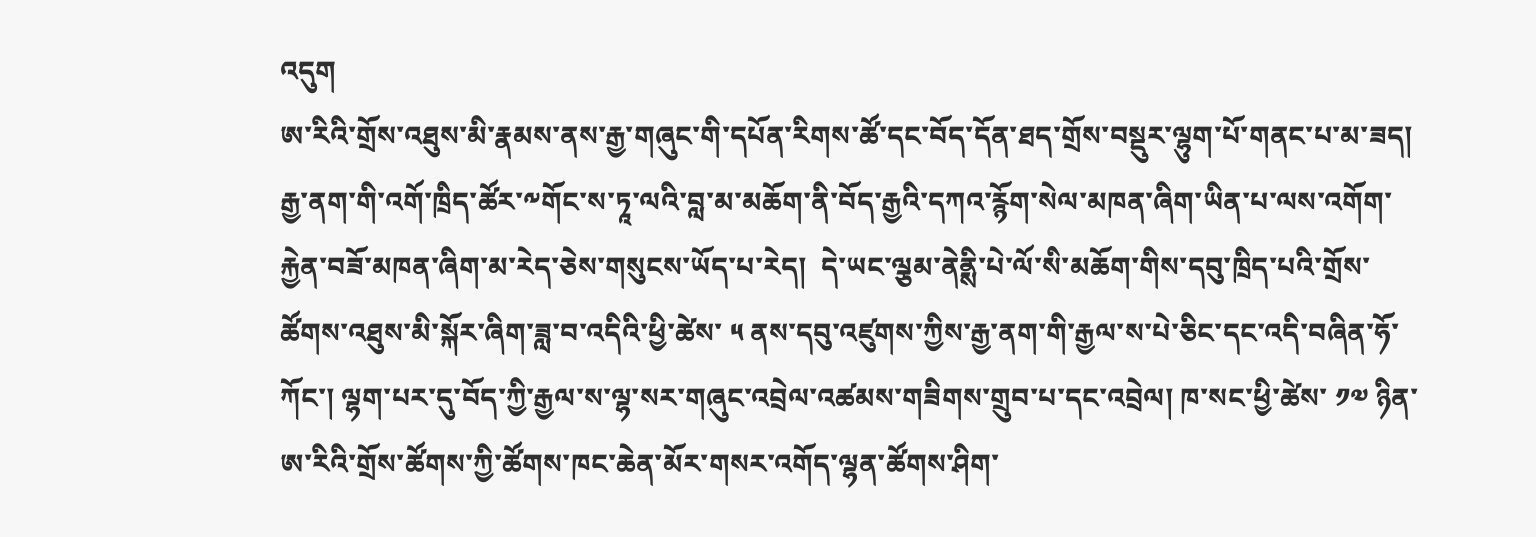འདུག
ཨ་རིའི་གྲོས་འཐུས་མི་རྣམས་ནས་རྒྱ་གཞུང་གི་དཔོན་རིགས་ཚོ་དང་བོད་དོན་ཐད་གྲོས་བསྡུར་ལྷུག་པོ་གནང་པ་མ་ཟད། རྒྱ་ནག་གི་འགོ་ཁྲིད་ཚོར་༸གོང་ས་ཏཱ་ལའི་བླ་མ་མཆོག་ནི་བོད་རྒྱའི་དཀའ་རྙོག་སེལ་མཁན་ཞིག་ཡིན་པ་ལས་འགོག་རྐྱེན་བཟོ་མཁན་ཞིག་མ་རེད་ཅེས་གསུངས་ཡོད་པ་རེད།  དེ་ཡང་ལྕམ་ནེནྶི་པེ་ལོ་སི་མཆོག་གིས་དབུ་ཁྲིད་པའི་གྲོས་ཚོགས་འཐུས་མི་སྐོར་ཞིག་ཟླ་བ་འདིའི་ཕྱི་ཚེས་ ༥ ནས་དབུ་འཛུགས་ཀྱིས་རྒྱ་ནག་གི་རྒྱལ་ས་པེ་ཅིང་དང་འདི་བཞིན་ཧོ་ཀོང་། ལྷག་པར་དུ་བོད་ཀྱི་རྒྱལ་ས་ལྷ་སར་གཞུང་འབྲེལ་འཚམས་གཟིགས་གྲུབ་པ་དང་འབྲེལ། ཁ་སང་ཕྱི་ཚེས་ ༡༧ ཉིན་ཨ་རིའི་གྲོས་ཚོགས་ཀྱི་ཚོགས་ཁང་ཆེན་མོར་གསར་འགོད་ལྷན་ཚོགས་ཤིག་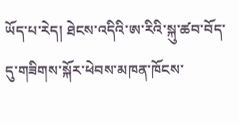ཡོད་པ་རེད། ཐེངས་འདིའི་ཨ་རིའི་སྐུ་ཚབ་བོད་དུ་གཟིགས་སྐོར་ཕེབས་མཁན་ཁོངས་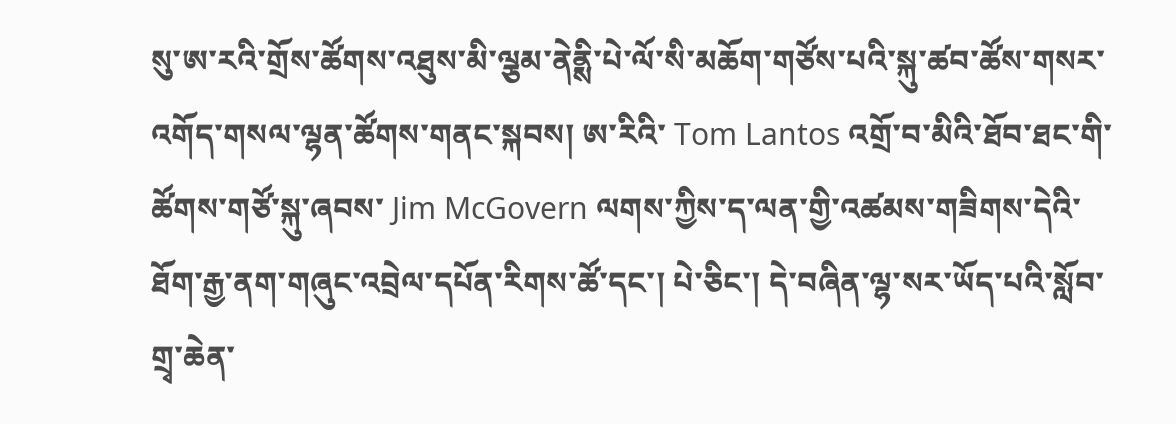སུ་ཨ་རའི་གྲོས་ཚོགས་འཐུས་མི་ལྕམ་ནེནྶི་པེ་ལོ་སི་མཆོག་གཙོས་པའི་སྐུ་ཚབ་ཚོས་གསར་འགོད་གསལ་ལྷན་ཚོགས་གནང་སྐབས། ཨ་རིའི་ Tom Lantos འགྲོ་བ་མིའི་ཐོབ་ཐང་གི་ཚོགས་གཙོ་སྐུ་ཞབས་ Jim McGovern ལགས་ཀྱིས་ད་ལན་གྱི་འཚམས་གཟིགས་དེའི་ཐོག་རྒྱ་ནག་གཞུང་འབྲེལ་དཔོན་རིགས་ཚོ་དང་། པེ་ཅིང་། དེ་བཞིན་ལྷ་སར་ཡོད་པའི་སློབ་གྲྭ་ཆེན་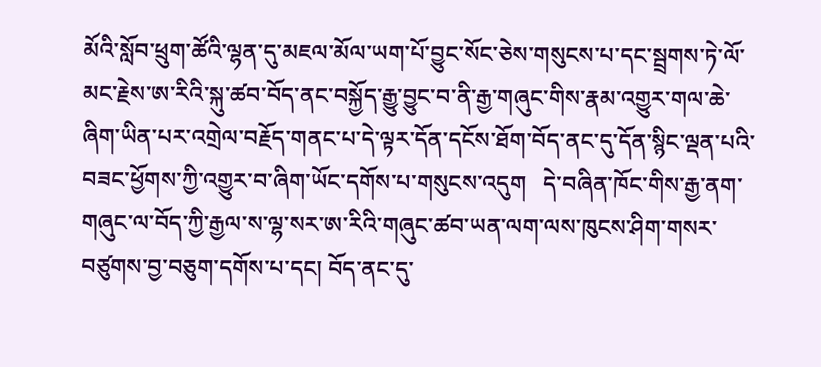མོའི་སློབ་ཕྲུག་ཚོའི་ལྷན་དུ་མཇལ་མོལ་ཡག་པོ་བྱུང་སོང་ཅེས་གསུངས་པ་དང་སྦྲགས་ཏེ་ལོ་མང་རྗེས་ཨ་རིའི་སྐུ་ཚབ་བོད་ནང་བསྐྱོད་རྒྱུ་བྱུང་བ་ནི་རྒྱ་གཞུང་གིས་རྣམ་འགྱུར་གལ་ཆེ་ཞིག་ཡིན་པར་འགྲེལ་བརྗོད་གནང་པ་དེ་ལྟར་དོན་དངོས་ཐོག་བོད་ནང་དུ་དོན་སྙིང་ལྡན་པའི་བཟང་ཕྱོགས་ཀྱི་འགྱུར་བ་ཞིག་ཡོང་དགོས་པ་གསུངས་འདུག   དེ་བཞིན་ཁོང་གིས་རྒྱ་ནག་གཞུང་ལ་བོད་ཀྱི་རྒྱལ་ས་ལྷ་སར་ཨ་རིའི་གཞུང་ཚབ་ཡན་ལག་ལས་ཁུངས་ཤིག་གསར་བཙུགས་བྱ་བཅུག་དགོས་པ་དང། བོད་ནང་དུ་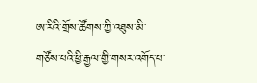ཨ་རིའི་གྲོས་ཚོགས་ཀྱི་འཐུས་མི་གཙོས་པའི་ཕྱི་རྒྱལ་གྱི་གསར་འགོད་པ་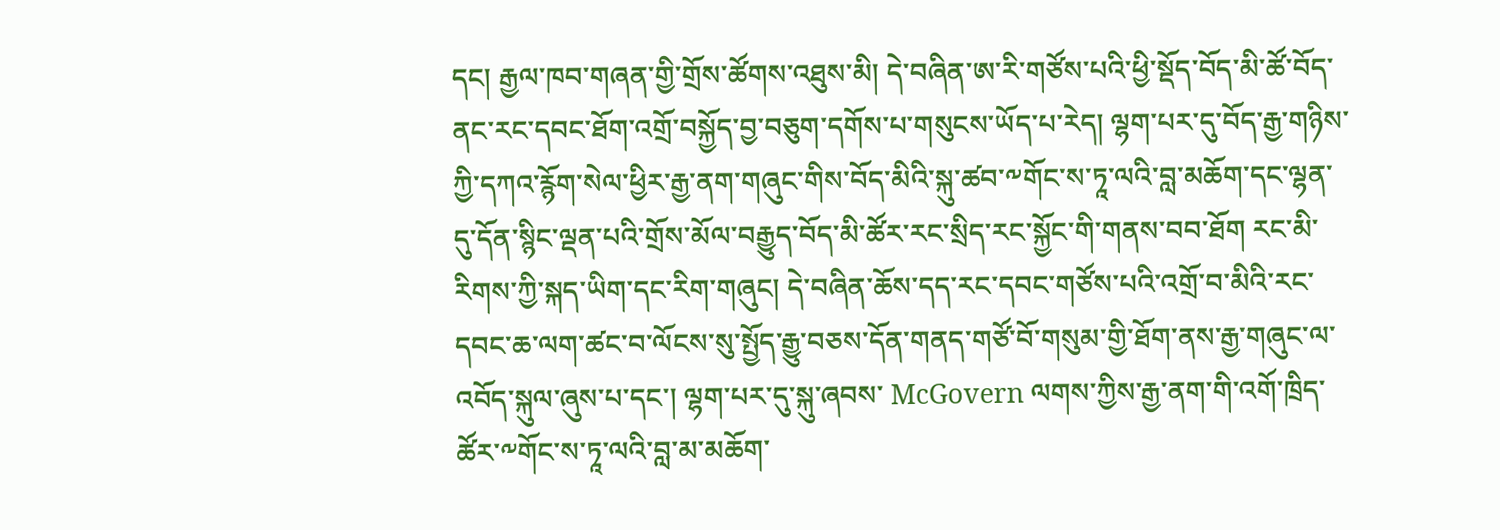དང། རྒྱལ་ཁབ་གཞན་གྱི་གྲོས་ཚོགས་འཐུས་མི། དེ་བཞིན་ཨ་རི་གཙོས་པའི་ཕྱི་སྡོད་བོད་མི་ཚོ་བོད་ནང་རང་དབང་ཐོག་འགྲོ་བསྐྱོད་བྱ་བཅུག་དགོས་པ་གསུངས་ཡོད་པ་རེད། ལྷག་པར་དུ་བོད་རྒྱ་གཉིས་ཀྱི་དཀའ་རྙོག་སེལ་ཕྱིར་རྒྱ་ནག་གཞུང་གིས་བོད་མིའི་སྐུ་ཚབ་༸གོང་ས་ཏཱ་ལའི་བླ་མཆོག་དང་ལྷན་དུ་དོན་སྙིང་ལྡན་པའི་གྲོས་མོལ་བརྒྱུད་བོད་མི་ཚོར་རང་སྲིད་རང་སྐྱོང་གི་གནས་བབ་ཐོག རང་མི་རིགས་ཀྱི་སྐད་ཡིག་དང་རིག་གཞུང། དེ་བཞིན་ཆོས་དད་རང་དབང་གཙོས་པའི་འགྲོ་བ་མིའི་རང་དབང་ཆ་ལག་ཚང་བ་ལོངས་སུ་སྤྱོད་རྒྱུ་བཅས་དོན་གནད་གཙོ་བོ་གསུམ་གྱི་ཐོག་ནས་རྒྱ་གཞུང་ལ་འབོད་སྐུལ་ཞུས་པ་དང་། ལྷག་པར་དུ་སྐུ་ཞབས་ McGovern ལགས་ཀྱིས་རྒྱ་ནག་གི་འགོ་ཁྲིད་ཚོར་༸གོང་ས་ཏཱ་ལའི་བླ་མ་མཆོག་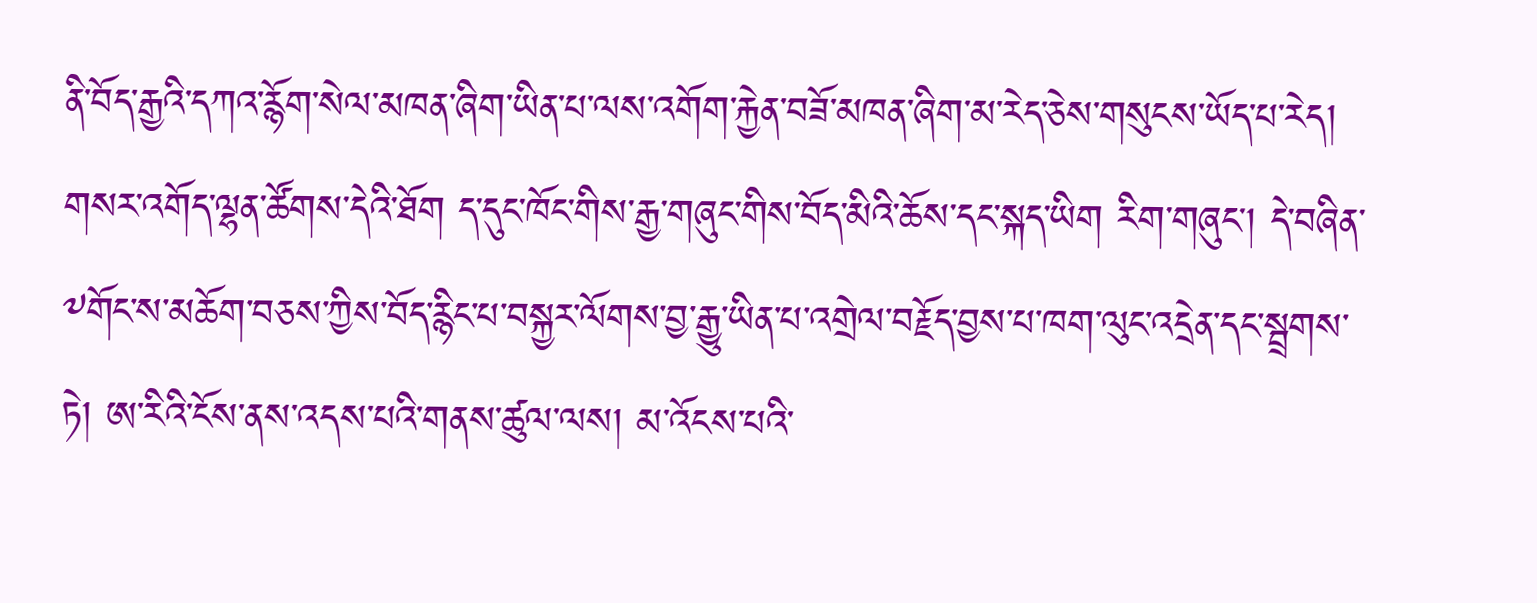ནི་བོད་རྒྱའི་དཀའ་རྙོག་སེལ་མཁན་ཞིག་ཡིན་པ་ལས་འགོག་རྐྱེན་བཟོ་མཁན་ཞིག་མ་རེད་ཅེས་གསུངས་ཡོད་པ་རེད།   གསར་འགོད་ལྷན་ཚོགས་དེའི་ཐོག ད་དུང་ཁོང་གིས་རྒྱ་གཞུང་གིས་བོད་མིའི་ཆོས་དང་སྐད་ཡིག རིག་གཞུང། དེ་བཞིན་༸གོང་ས་མཆོག་བཅས་ཀྱིས་བོད་རྙིང་པ་བསྐྱར་ལོགས་བྱ་རྒྱུ་ཡིན་པ་འགྲེལ་བརྗོད་བྱས་པ་ཁག་ལུང་འདྲེན་དང་སྦྲགས་ཏེ། ཨ་རིའི་ངོས་ནས་འདས་པའི་གནས་ཚུལ་ལས། མ་འོངས་པའི་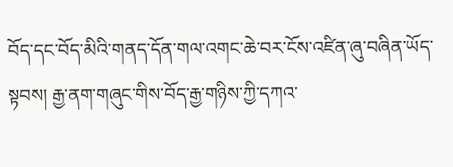བོད་དང་བོད་མིའི་གནད་དོན་གལ་འགང་ཆེ་བར་ངོས་འཛིན་ཞུ་བཞིན་ཡོད་སྟབས། རྒྱ་ནག་གཞུང་གིས་བོད་རྒྱ་གཉིས་ཀྱི་དཀའ་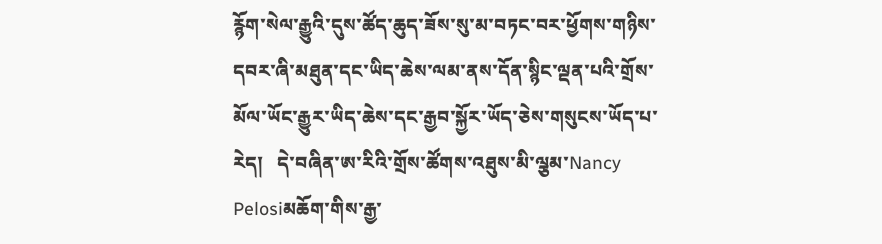རྙོག་སེལ་རྒྱུའི་དུས་ཚོད་ཆུད་ཟོས་སུ་མ་བཏང་བར་ཕྱོགས་གཉིས་དབར་ཞི་མཐུན་དང་ཡིད་ཆེས་ལམ་ནས་དོན་སྙིང་ལྡན་པའི་གྲོས་མོལ་ཡོང་རྒྱུར་ཡིད་ཆེས་དང་རྒྱབ་སྐྱོར་ཡོད་ཅེས་གསུངས་ཡོད་པ་རེད།   དེ་བཞིན་ཨ་རིའི་གྲོས་ཚོགས་འཐུས་མི་ལྕམ་Nancy Pelosiམཆོག་གིས་རྒྱ་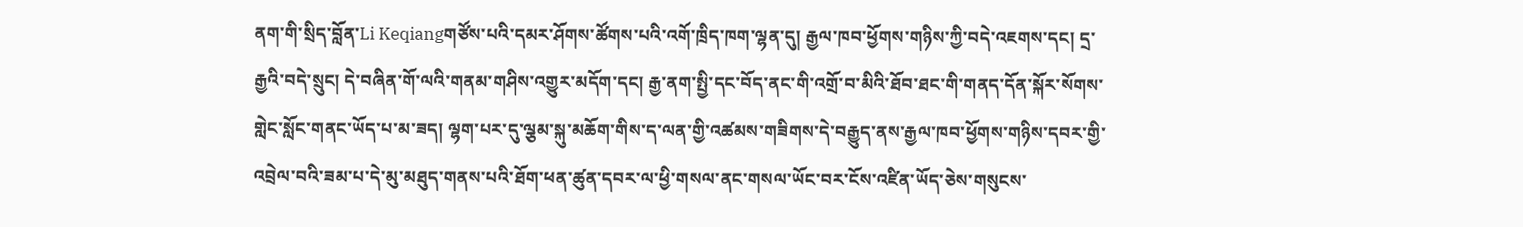ནག་གི་སྲིད་བློན་Li Keqiangགཙོས་པའི་དམར་ཤོགས་ཚོགས་པའི་འགོ་ཁྲིད་ཁག་ལྷན་དུ། རྒྱལ་ཁབ་ཕྱོགས་གཉིས་ཀྱི་བདེ་འཇགས་དང། དྲ་རྒྱའི་བདེ་སྲུང། དེ་བཞིན་གོ་ལའི་གནམ་གཤིས་འགྱུར་མདོག་དང། རྒྱ་ནག་སྤྱི་དང་བོད་ནང་གི་འགྲོ་བ་མིའི་ཐོབ་ཐང་གི་གནད་དོན་སྐོར་སོགས་གླེང་སློང་གནང་ཡོད་པ་མ་ཟད། ལྷག་པར་དུ་ལྕམ་སྐུ་མཆོག་གིས་ད་ལན་གྱི་འཚམས་གཟིགས་དེ་བརྒྱུད་ནས་རྒྱལ་ཁབ་ཕྱོགས་གཉིས་དབར་གྱི་འབྲེལ་བའི་ཟམ་པ་དེ་མུ་མཐུད་གནས་པའི་ཐོག་ཕན་ཚུན་དབར་ལ་ཕྱི་གསལ་ནང་གསལ་ཡོང་བར་ངོས་འཛིན་ཡོད་ཅེས་གསུངས་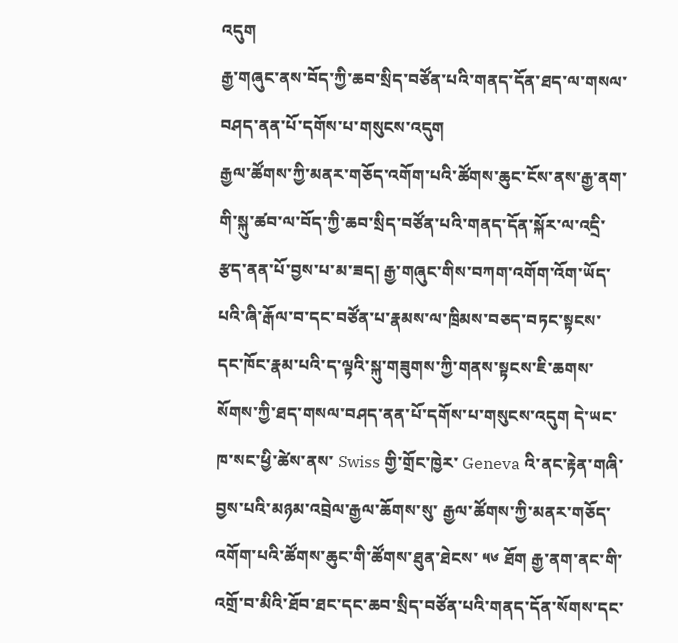འདུག
རྒྱ་གཞུང་ནས་བོད་ཀྱི་ཆབ་སྲིད་བཙོན་པའི་གནད་དོན་ཐད་ལ་གསལ་བཤད་ནན་པོ་དགོས་པ་གསུངས་འདུག
རྒྱལ་ཚོགས་ཀྱི་མནར་གཅོད་འགོག་པའི་ཚོགས་ཆུང་ངོས་ནས་རྒྱ་ནག་གི་སྐུ་ཚབ་ལ་བོད་ཀྱི་ཆབ་སྲིད་བཙོན་པའི་གནད་དོན་སྐོར་ལ་འདྲི་རྩད་ནན་པོ་བྱས་པ་མ་ཟད། རྒྱ་གཞུང་གིས་བཀག་འགོག་འོག་ཡོད་པའི་ཞི་རྒོལ་བ་དང་བཙོན་པ་རྣམས་ལ་ཁྲིམས་བཅད་བཏང་སྟངས་དང་ཁོང་རྣམ་པའི་ད་ལྟའི་སྐུ་གཟུགས་ཀྱི་གནས་སྟངས་ཇི་ཆགས་སོགས་ཀྱི་ཐད་གསལ་བཤད་ནན་པོ་དགོས་པ་གསུངས་འདུག དེ་ཡང་ཁ་སང་ཕྱི་ཚེས་ནས་ Swiss གྱི་གྲོང་ཁྱེར་ Geneva འི་ནང་རྟེན་གཞི་བྱས་པའི་མཉམ་འབྲེལ་རྒྱལ་ཆོགས་སུ་ རྒྱལ་ཚོགས་ཀྱི་མནར་གཅོད་འགོག་པའི་ཚོགས་ཆུང་གི་ཚོགས་ཐུན་ཐེངས་ ༥༦ ཐོག རྒྱ་ནག་ནང་གི་འགྲོ་བ་མིའི་ཐོབ་ཐང་དང་ཆབ་སྲིད་བཙོན་པའི་གནད་དོན་སོགས་དང་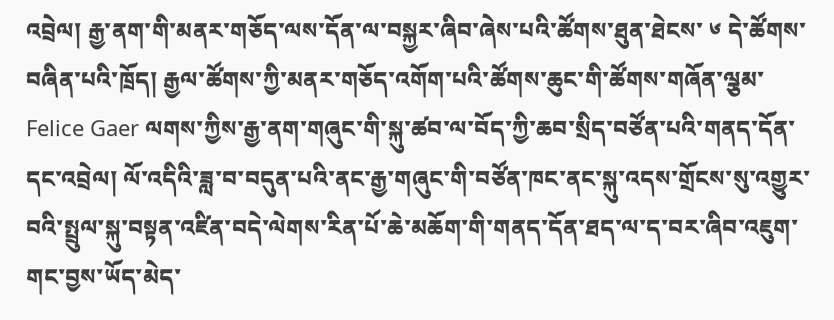འབྲེལ། རྒྱ་ནག་གི་མནར་གཅོད་ལས་དོན་ལ་བསྐྱར་ཞིབ་ཞེས་པའི་ཚོགས་ཐུན་ཐེངས་ ༦ དེ་ཚོགས་བཞིན་པའི་ཁྲོད། རྒྱལ་ཚོགས་ཀྱི་མནར་གཅོད་འགོག་པའི་ཚོགས་ཆུང་གི་ཚོགས་གཞོན་ལྕམ་ Felice Gaer ལགས་ཀྱིས་རྒྱ་ནག་གཞུང་གི་སྐུ་ཚབ་ལ་བོད་ཀྱི་ཆབ་སྲིད་བཙོན་པའི་གནད་དོན་དང་འབྲེལ། ལོ་འདིའི་ཟླ་བ་བདུན་པའི་ནང་རྒྱ་གཞུང་གི་བཙོན་ཁང་ནང་སྐུ་འདས་གྲོངས་སུ་འགྱུར་བའི་སྤྲུལ་སྐུ་བསྟན་འཛིན་བདེ་ལེགས་རིན་པོ་ཆེ་མཆོག་གི་གནད་དོན་ཐད་ལ་ད་བར་ཞིབ་འཇུག་གང་བྱས་ཡོད་མེད་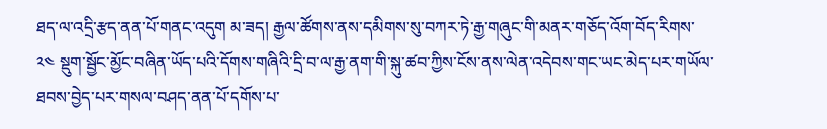ཐད་ལ་འདྲི་རྩད་ནན་པོ་གནང་འདུག མ་ཟད། རྒྱལ་ཚོགས་ནས་དམིགས་སུ་བཀར་ཏེ་རྒྱ་གཞུང་གི་མནར་གཅོད་འོག་བོད་རིགས་ ༢༤ སྡུག་སྦྱོང་མྱོང་བཞིན་ཡོད་པའི་དོགས་གཞིའི་དྲི་བ་ལ་རྒྱ་ནག་གི་སྐུ་ཚབ་ཀྱིས་ངོས་ནས་ལེན་འདེབས་གང་ཡང་མེད་པར་གཡོལ་ཐབས་བྱེད་པར་གསལ་བཤད་ནན་པོ་དགོས་པ་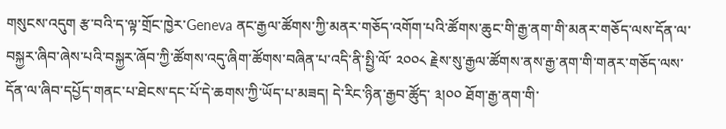གསུངས་འདུག རྩ་བའི་ད་ལྟ་གྲོང་ཁྱེར་Geneva ནང་རྒྱལ་ཚོགས་ཀྱི་མནར་གཅོད་འགོག་པའི་ཚོགས་ཆུང་གི་རྒྱ་ནག་གི་མནར་གཅོད་ལས་དོན་ལ་བསྐྱར་ཞིབ་ཞེས་པའི་བསྐྱར་ཞོབ་ཀྱི་ཚོགས་འདུ་ཞིག་ཚོགས་བཞིན་པ་འདི་ནི་སྤྱི་ལོ་ ༢༠༠༨ རྗེས་སུ་རྒྱལ་ཚོགས་ནས་རྒྱ་ནག་གི་གནར་གཅོད་ལས་དོན་ལ་ཞིབ་དཔྱོད་གནང་པ་ཐེངས་དང་པོ་དེ་ཆགས་ཀྱི་ཡོད་པ་མཟད། དེ་རིང་ཉིན་རྒྱབ་ཚོུད་ ༣།༠༠ ཐོག་རྒྱ་ནག་གི་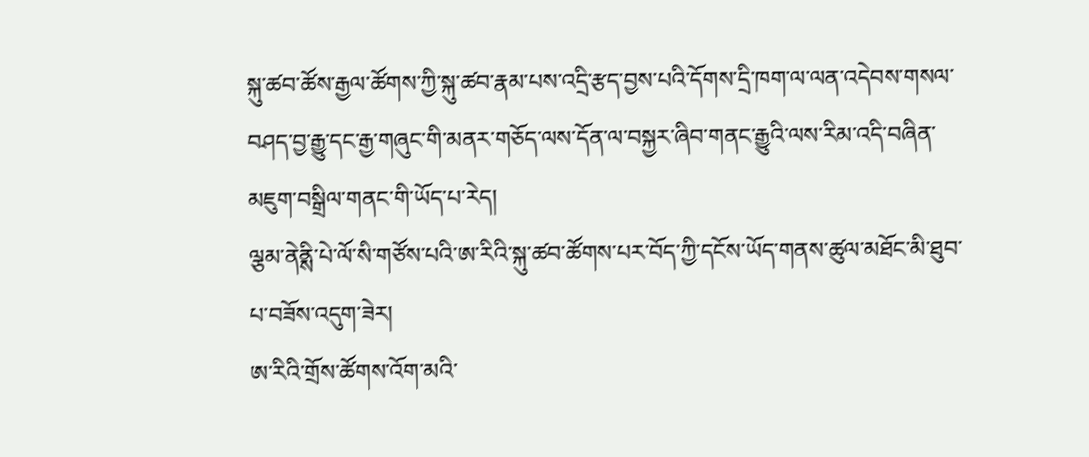སྐུ་ཚབ་ཚོས་རྒྱལ་ཚོགས་ཀྱི་སྐུ་ཚབ་རྣམ་པས་འདྲི་རྩད་བྱས་པའི་དོགས་དྲི་ཁག་ལ་ལན་འདེབས་གསལ་བཤད་བྱ་རྒྱུ་དང་རྒྱ་གཞུང་གི་མནར་གཅོད་ལས་དོན་ལ་བསྐྱར་ཞིབ་གནང་རྒྱུའི་ལས་རིམ་འདི་བཞིན་མཇུག་བསྒྲིལ་གནང་གི་ཡོད་པ་རེད།
ལྕམ་ནེནྶི་པེ་ལོ་སི་གཙོས་པའི་ཨ་རིའི་སྐུ་ཚབ་ཚོགས་པར་བོད་ཀྱི་དངོས་ཡོད་གནས་ཚུལ་མཐོང་མི་ཐུབ་པ་བཟོས་འདུག་ཟེར།
ཨ་རིའི་གྲོས་ཚོགས་འོག་མའི་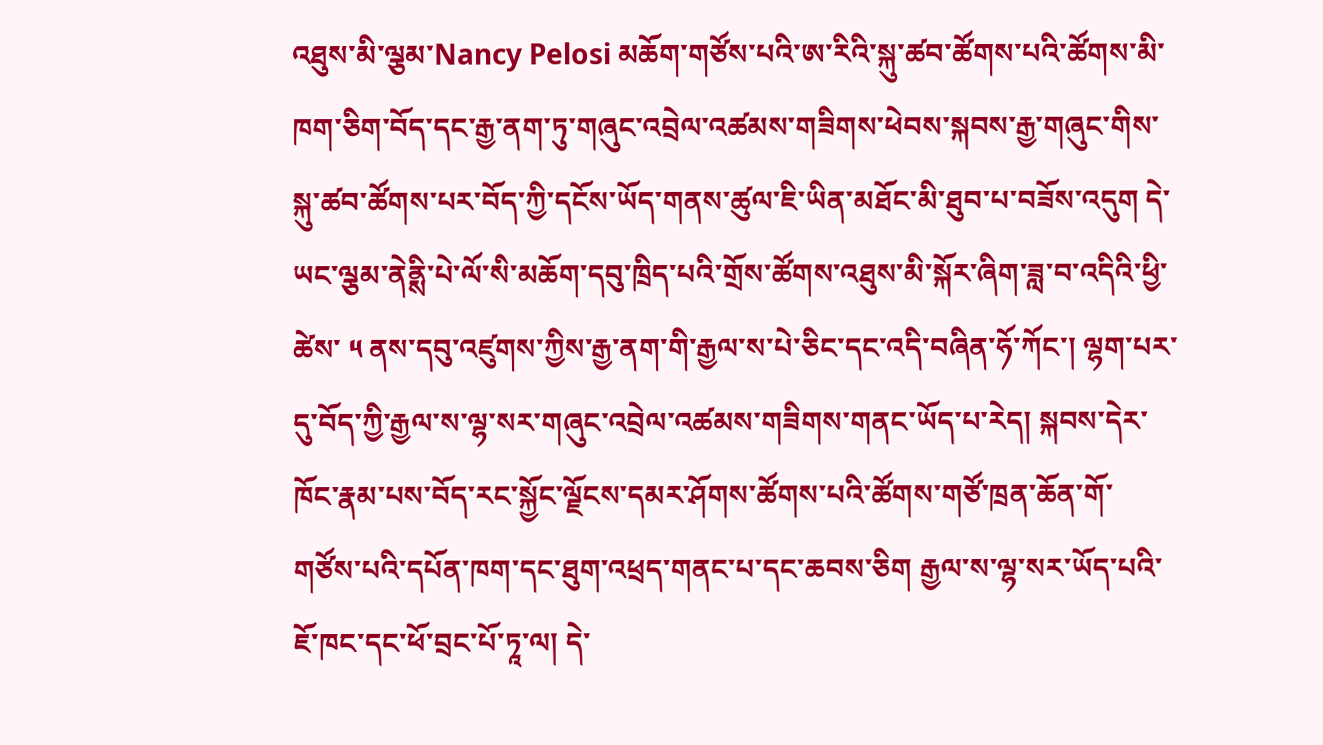འཐུས་མི་ལྕམ་Nancy Pelosi མཆོག་གཙོས་པའི་ཨ་རིའི་སྐུ་ཚབ་ཚོགས་པའི་ཚོགས་མི་ཁག་ཅིག་བོད་དང་རྒྱ་ནག་ཏུ་གཞུང་འབྲེལ་འཚམས་གཟིགས་ཕེབས་སྐབས་རྒྱ་གཞུང་གིས་སྐུ་ཚབ་ཚོགས་པར་བོད་ཀྱི་དངོས་ཡོད་གནས་ཚུལ་ཇི་ཡིན་མཐོང་མི་ཐུབ་པ་བཟོས་འདུག དེ་ཡང་ལྕམ་ནེནྶི་པེ་ལོ་སི་མཆོག་དབུ་ཁྲིད་པའི་གྲོས་ཚོགས་འཐུས་མི་སྐོར་ཞིག་ཟླ་བ་འདིའི་ཕྱི་ཚེས་ ༥ ནས་དབུ་འཛུགས་ཀྱིས་རྒྱ་ནག་གི་རྒྱལ་ས་པེ་ཅིང་དང་འདི་བཞིན་ཧོ་ཀོང་། ལྷག་པར་དུ་བོད་ཀྱི་རྒྱལ་ས་ལྷ་སར་གཞུང་འབྲེལ་འཚམས་གཟིགས་གནང་ཡོད་པ་རེད། སྐབས་དེར་ཁོང་རྣམ་པས་བོད་རང་སྐྱོང་ལྗོངས་དམར་ཤོགས་ཚོགས་པའི་ཚོགས་གཙོ་ཁྲན་ཆོན་གོ་གཙོས་པའི་དཔོན་ཁག་དང་ཐུག་འཕྲད་གནང་པ་དང་ཆབས་ཅིག རྒྱལ་ས་ལྷ་སར་ཡོད་པའི་ཇོ་ཁང་དང་ཕོ་བྲང་པོ་ཏཱ་ལ། དེ་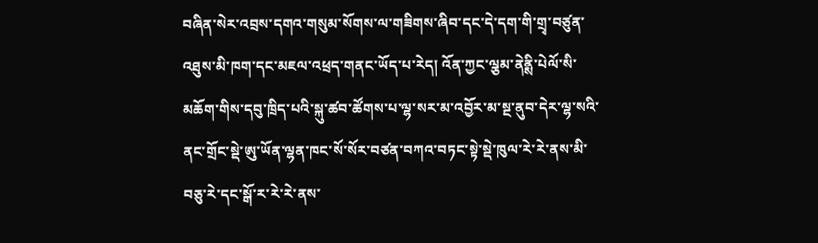བཞིན་སེར་འབྲས་དགའ་གསུམ་སོགས་ལ་གཟིགས་ཞིབ་དང་དེ་དག་གི་གྲྭ་བཙུན་འཐུས་མི་ཁག་དང་མཇལ་འཕྲད་གནང་ཡོད་པ་རེད། འོན་ཀྱང་ལྕམ་ནེནྶི་པེལོ་སི་མཆོག་གིས་དབུ་ཁྲིད་པའི་སྐུ་ཚབ་ཚོགས་པ་ལྷ་སར་མ་འབྱོར་མ་སྔ་ནུབ་དེར་ལྷ་སའི་ནང་གྲོང་སྡེ་ཨུ་ཡོན་ལྷན་ཁང་སོ་སོར་བཙན་བཀའ་བཏང་སྟེ་སྡེ་ཁུལ་རེ་རེ་ནས་མི་བཅུ་རེ་དང་སྒོ་ར་རེ་རེ་ནས་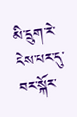མི་དྲུག་རེ་ངེས་པར་དུ་བར་སྐོར་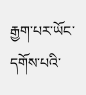རྒྱག་པར་ཡོང་དགོས་པའི་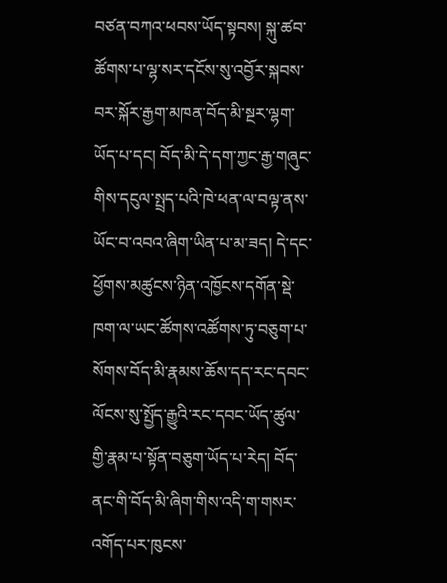བཙན་བཀའ་ཕབས་ཡོད་སྟབས། སྐུ་ཚབ་ཚོགས་པ་ལྷ་སར་དངོས་སུ་འབྱོར་སྐབས་བར་སྐོར་རྒྱག་མཁན་བོད་མི་སྔར་ལྷག་ཡོད་པ་དང། བོད་མི་དེ་དག་ཀྱང་རྒྱ་གཞུང་གིས་དངུལ་སྤྲད་པའི་ཁེ་ཕན་ལ་བལྟ་ནས་ཡོང་བ་འབའ་ཞིག་ཡིན་པ་མ་ཟད། དེ་དང་ཕྱོགས་མཚུངས་ཉིན་འཁྱོངས་དགོན་སྡེ་ཁག་ལ་ཡང་ཚོགས་འཚོགས་ཏུ་བཅུག་པ་སོགས་བོད་མི་རྣམས་ཆོས་དད་རང་དབང་ལོངས་སུ་སྤྱོད་རྒྱུའི་རང་དབང་ཡོད་ཚུལ་གྱི་རྣམ་པ་སྟོན་བཅུག་ཡོད་པ་རེད། བོད་ནང་གི་བོད་མི་ཞིག་གིས་འདི་ག་གསར་འགོད་པར་ཁུངས་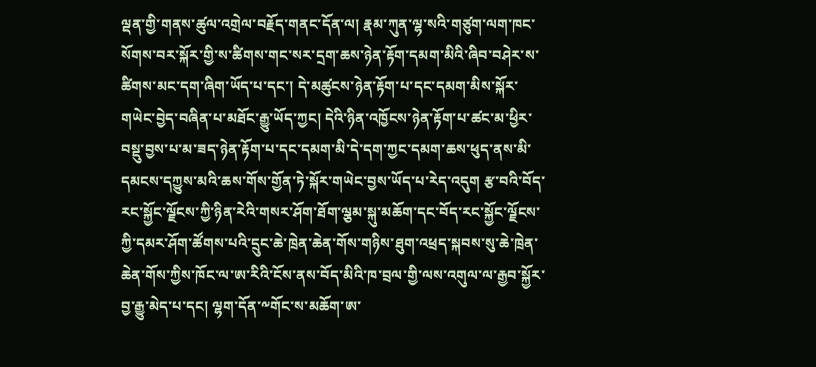ལྡན་གྱི་གནས་ཚུལ་འགྲེལ་བརྗོད་གནང་དོན་ལ། རྣམ་ཀུན་ལྷ་སའི་གཙུག་ལག་ཁང་སོགས་བར་སྐོར་གྱི་ས་ཚིགས་གང་སར་དྲག་ཆས་ཉེན་རྟོག་དམག་མིའི་ཞིབ་བཤེར་ས་ཚིགས་མང་དག་ཞིག་ཡོད་པ་དང་། དེ་མཚུངས་ཉེན་རྟོག་པ་དང་དམག་མིས་སྐོར་གཡེང་བྱེད་བཞིན་པ་མཐོང་རྒྱུ་ཡོད་ཀྱང། དེའི་ཉིན་འཁྱོངས་ཉེན་རྟོག་པ་ཚང་མ་ཕྱིར་བསྡུ་བྱས་པ་མ་ཟད་ཉེན་རྟོག་པ་དང་དམག་མི་དེ་དག་ཀྱང་དམག་ཆས་ཕུད་ནས་མི་དམངས་དཀྱུས་མའི་ཆས་གོས་གྱོན་ཏེ་སྐོར་གཡེང་བྱས་ཡོད་པ་རེད་འདུག རྩ་བའི་བོད་རང་སྐྱོང་ལྗོངས་ཀྱི་ཉིན་རེའི་གསར་ཤོག་ཐོག་ལྕམ་སྐུ་མཆོག་དང་བོད་རང་སྐྱོང་ལྗོངས་ཀྱི་དམར་ཤོག་ཚོགས་པའི་དྲུང་ཆེ་ཁྲེན་ཆེན་གོས་གཉིས་ཐུག་འཕྲད་སྐབས་སུ་ཆེ་ཁྲེན་ཆེན་གོས་ཀྱིས་ཁོང་ལ་ཨ་རིའི་ངོས་ནས་བོད་མིའི་ཁ་བྲལ་གྱི་ལས་འགུལ་ལ་རྒྱབ་སྐྱོར་བྱ་རྒྱུ་མེད་པ་དང། ལྷག་དོན་༸གོང་ས་མཆོག་ཨ་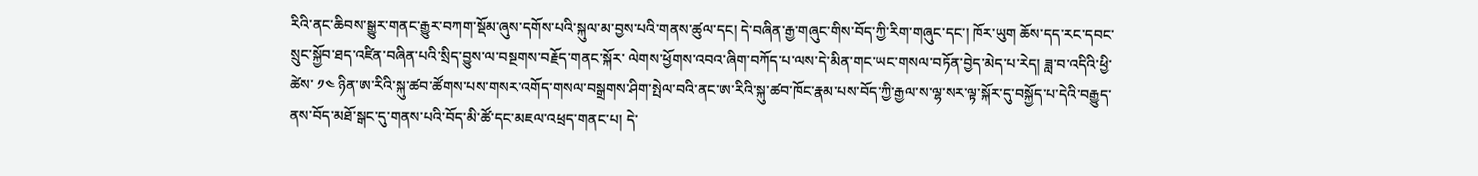རིའི་ནང་ཆིབས་སྒྱུར་གནང་རྒྱུར་བཀག་སྡོམ་ཞུས་དགོས་པའི་སྐུལ་མ་བྱས་པའི་གནས་ཚུལ་དང། དེ་བཞིན་རྒྱ་གཞུང་གིས་བོད་ཀྱི་རིག་གཞུང་དང་། ཁོར་ཡུག ཆོས་དད་རང་དབང་སྲུང་སྐྱོབ་ཐད་འཛིན་བཞིན་པའི་སྲིད་བྱུས་ལ་བསྔགས་བརྗོད་གནང་སྐོར་ ལེགས་ཕྱོགས་འབའ་ཞིག་བཀོད་པ་ལས་དེ་མིན་གང་ཡང་གསལ་བཏོན་བྱེད་མེད་པ་རེད། ཟླ་བ་འདིའི་ཕྱི་ཚེས་ ༡༤ ཉིན་ཨ་རིའི་སྐུ་ཚབ་ཚོགས་པས་གསར་འགོད་གསལ་བསྒྲགས་ཤིག་སྤེལ་བའི་ནང་ཨ་རིའི་སྐུ་ཚབ་ཁོང་རྣམ་པས་བོད་ཀྱི་རྒྱལ་ས་ལྷ་སར་ལྟ་སྐོར་དུ་བསྐྱོད་པ་དེའི་བརྒྱུད་ནས་བོད་མཐོ་སྒང་དུ་གནས་པའི་བོད་མི་ཚོ་དང་མཇལ་འཕྲད་གནང་པ། དེ་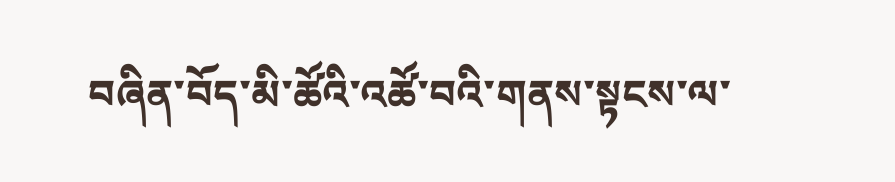བཞིན་བོད་མི་ཚོའི་འཚོ་བའི་གནས་སྟངས་ལ་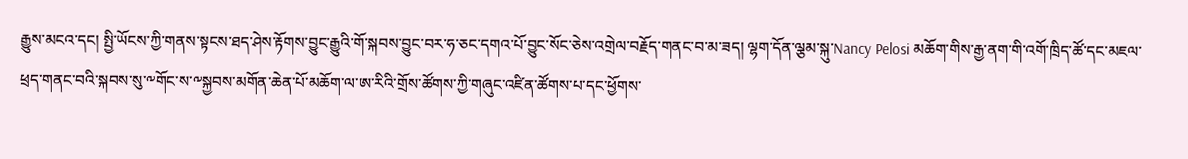རྒྱུས་མངའ་དང། སྤྱི་ཡོངས་ཀྱི་གནས་སྟངས་ཐད་ཤེས་རྟོགས་བྱུང་རྒྱུའི་གོ་སྐབས་བྱུང་བར་ཧ་ཅང་དགའ་པོ་བྱུང་སོང་ཅེས་འགྲེལ་བརྗོད་གནང་བ་མ་ཟད། ལྷག་དོན་ལྕམ་སྐུ་Nancy Pelosi མཆོག་གིས་རྒྱ་ནག་གི་འགོ་ཁྲིད་ཚོ་དང་མཇལ་ཕྲད་གནང་བའི་སྐབས་སུ་༸གོང་ས་༸སྐྱབས་མགོན་ཆེན་པོ་མཆོག་ལ་ཨ་རིའི་གྲོས་ཚོགས་ཀྱི་གཞུང་འཛིན་ཚོགས་པ་དང་ཕྱོགས་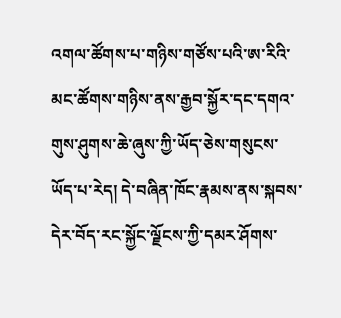འགལ་ཚོགས་པ་གཉིས་གཙོས་པའི་ཨ་རིའི་མང་ཚོགས་གཉིས་ནས་རྒྱབ་སྐྱོར་དང་དགའ་གུས་ཤུགས་ཆེ་ཞུས་ཀྱི་ཡོད་ཅེས་གསུངས་ཡོད་པ་རེད། དེ་བཞིན་ཁོང་རྣམས་ནས་སྐབས་དེར་བོད་རང་སྐྱོང་ལྗོངས་ཀྱི་དམར་ཤོགས་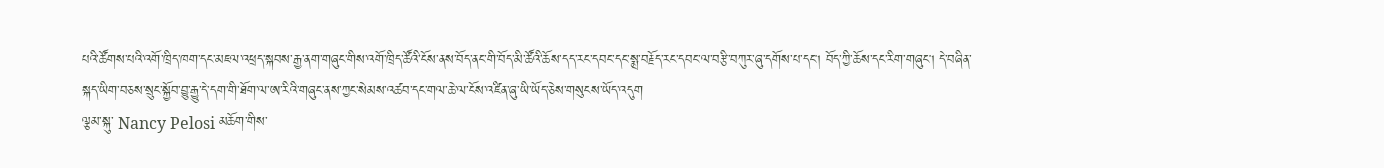པའི་ཚོགས་པའི་འགོ་ཁྲིད་ཁག་དང་མཇལ་འཕྲད་སྐབས་རྒྱ་ནག་གཞུང་གིས་འགོ་ཁྲིད་ཚོའི་ངོས་ནས་བོད་ནང་གི་བོད་མི་ཚོའི་ཆོས་དད་རང་དབང་དང་སྨྲ་བརྗོད་རང་དབང་ལ་བརྩི་བཀུར་ཞུ་དགོས་པ་དང། བོད་ཀྱི་ཆོས་དང་རིག་གཞུང། དེ་བཞིན་སྐད་ཡིག་བཅས་སྲུང་སྐྱོབ་བྱུ་རྒྱུ་དེ་དག་གི་ཐོག་ལ་ཨ་རིའི་གཞུང་ནས་ཀྱང་སེམས་འཚབ་དང་གལ་ཆེ་ལ་ངོས་འཛིན་ཞུ་ཡི་ཡོད་ཅེས་གསུངས་ཡོད་འདུག
ལྕམ་སྐུ་ Nancy Pelosi མཆོག་གིས་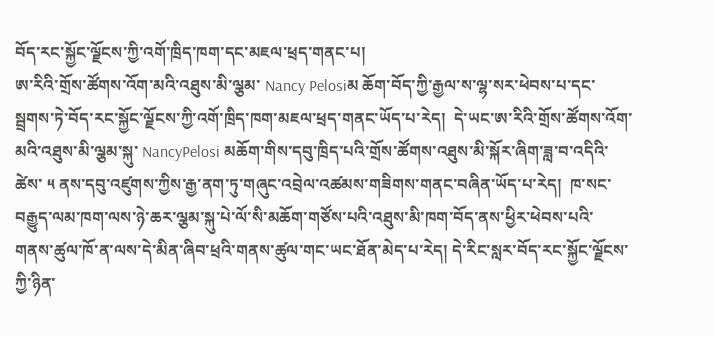བོད་རང་སྐྱོང་ལྗོངས་ཀྱི་འགོ་ཁྲིད་ཁག་དང་མཇལ་ཕྲད་གནང་པ།
ཨ་རིའི་གྲོས་ཚོགས་འོག་མའི་འཐུས་མི་ལྕམ་ Nancy Pelosiམ ཆོག་བོད་ཀྱི་རྒྱལ་ས་ལྷ་སར་ཕེབས་པ་དང་སྦྲགས་ཏེ་བོད་རང་སྐྱོང་ལྗོངས་ཀྱི་འགོ་ཁྲིད་ཁག་མཇལ་ཕྲད་གནང་ཡོད་པ་རེད།  དེ་ཡང་ཨ་རིའི་གྲོས་ཚོགས་འོག་མའི་འཐུས་མི་ལྕམ་སྐུ་ NancyPelosi མཆོག་གིས་དབུ་ཁྲིད་པའི་གྲོས་ཚོགས་འཐུས་མི་སྐོར་ཞིག་ཟླ་བ་འདིའི་ཚེས་ ༥ ནས་དབུ་འཛུགས་ཀྱིས་རྒྱ་ནག་ཏུ་གཞུང་འབྲེལ་འཚམས་གཟིགས་གནང་བཞིན་ཡོད་པ་རེད།  ཁ་སང་བརྒྱུད་ལམ་ཁག་ལས་ཉེ་ཆར་ལྕམ་སྐུ་པེ་ལོ་སི་མཆོག་གཙོས་པའི་འཐུས་མི་ཁག་བོད་ནས་ཕྱིར་ཕེབས་པའི་གནས་ཚུལ་ཁོ་ན་ལས་དེ་མིན་ཞིབ་ཕྲའི་གནས་ཚུལ་གང་ཡང་ཐོན་མེད་པ་རེད། དེ་རིང་སླར་བོད་རང་སྐྱོང་ལྗོངས་ཀྱི་ཉིན་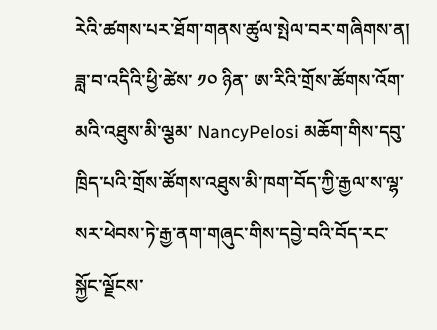རེའི་ཚགས་པར་ཐོག་གནས་ཚུལ་སྤེལ་བར་གཞིགས་ན། ཟླ་བ་འདིའི་ཕྱི་ཚེས་ ༡༠ ཉིན་ ཨ་རིའི་གྲོས་ཚོགས་འོག་མའི་འཐུས་མི་ལྕམ་ NancyPelosi མཆོག་གིས་དབུ་ཁྲིད་པའི་གྲོས་ཚོགས་འཐུས་མི་ཁག་བོད་ཀྱི་རྒྱལ་ས་ལྷ་སར་ཕེབས་ཏེ་རྒྱ་ནག་གཞུང་གིས་དབྱེ་བའི་བོད་རང་སྐྱོང་ལྗོངས་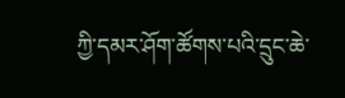ཀྱི་དམར་ཤོག་ཚོགས་པའི་དྲུང་ཆེ་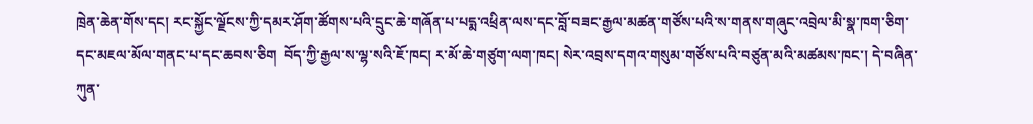ཁྲེན་ཆེན་གོས་དང། རང་སྐྱོང་ལྗོངས་ཀྱི་དམར་ཤོག་ཚོགས་པའི་དྲུང་ཆེ་གཞོན་པ་པདྨ་འཕྲིན་ལས་དང་བློ་བཟང་རྒྱལ་མཚན་གཙོས་པའི་ས་གནས་གཞུང་འབྲེལ་མི་སྣ་ཁག་ཅིག་དང་མཇལ་མོལ་གནང་པ་དང་ཆབས་ཅིག  བོད་ཀྱི་རྒྱལ་ས་ལྷ་སའི་ཇོ་ཁང། ར་མོ་ཆེ་གཙུག་ལག་ཁང། སེར་འབྲས་དགའ་གསུམ་གཙོས་པའི་བཙུན་མའི་མཚམས་ཁང་། དེ་བཞིན་ཀུན་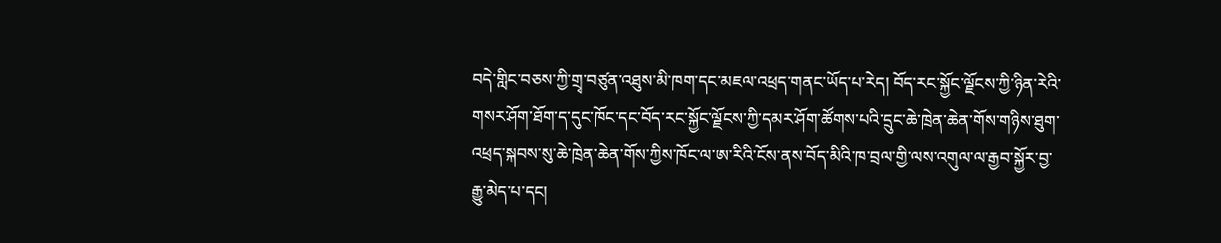བདེ་གླིང་བཅས་ཀྱི་གྲྭ་བཙུན་འཐུས་མི་ཁག་དང་མཇལ་འཕྲད་གནང་ཡོད་པ་རེད། བོད་རང་སྐྱོང་ལྗོངས་ཀྱི་ཉིན་རེའི་གསར་ཤོག་ཐོག་ད་དུང་ཁོང་དང་བོད་རང་སྐྱོང་ལྗོངས་ཀྱི་དམར་ཤོག་ཚོགས་པའི་དྲུང་ཆེ་ཁྲེན་ཆེན་གོས་གཉིས་ཐུག་འཕྲད་སྐབས་སུ་ཆེ་ཁྲེན་ཆེན་གོས་ཀྱིས་ཁོང་ལ་ཨ་རིའི་ངོས་ནས་བོད་མིའི་ཁ་བྲལ་གྱི་ལས་འགུལ་ལ་རྒྱབ་སྐྱོར་བྱ་རྒྱུ་མེད་པ་དང།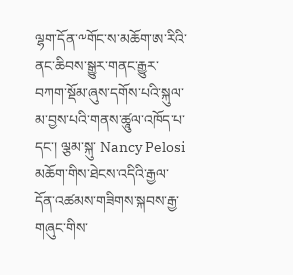ལྷག་དོན་༸གོང་ས་མཆོག་ཨ་རིའི་ནང་ཆིབས་སྒྱུར་གནང་རྒྱུར་བཀག་སྡོམ་ཞུས་དགོས་པའི་སྐུལ་མ་བྱས་པའི་གནས་ཚཱུལ་འཁོད་པ་དང་། ལྕམ་སྐུ་ Nancy Pelosi མཆོག་གིས་ཐེངས་འདིའི་རྒྱལ་དོན་འཚམས་གཟིགས་སྐབས་རྒྱ་གཞུང་གིས་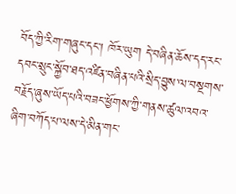བོད་ཀྱི་རིག་གཞུང་དང་། ཁོར་ཡུག དེ་བཞིན་ཆོས་དད་རང་དབང་སྲུང་སྐྱོབ་ཐད་འཛིན་བཞིན་པའི་སྲིད་བྱུས་ལ་བསྔགས་བརྗོད་ཞུས་ཡོད་པའི་བཟང་ཕྱོགས་ཀྱི་གནས་ཚུལ་འབའ་ཞིག་བཀོད་པ་ལས་དེ་མིན་གང་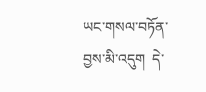ཡང་གསལ་བཏོན་བྱས་མི་འདུག  དེ་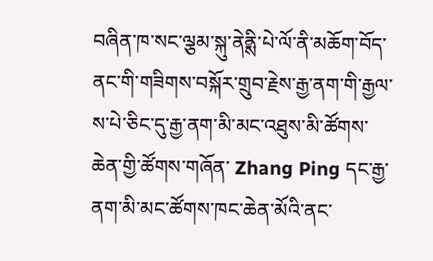བཞིན་ཁ་སང་ལྕམ་སྐུ་ནེནྶི་པེ་ལོ་ནི་མཆོག་བོད་ནང་གི་གཟིགས་བསྐོར་གྲུབ་རྗེས་རྒྱ་ནག་གི་རྒྱལ་ས་པེ་ཅིང་དུ་རྒྱ་ནག་མི་མང་འཐུས་མི་ཚོགས་ཆེན་གྱི་ཚོགས་གཞོན་ Zhang Ping དང་རྒྱ་ནག་མི་མང་ཚོགས་ཁང་ཆེན་མོའི་ནང་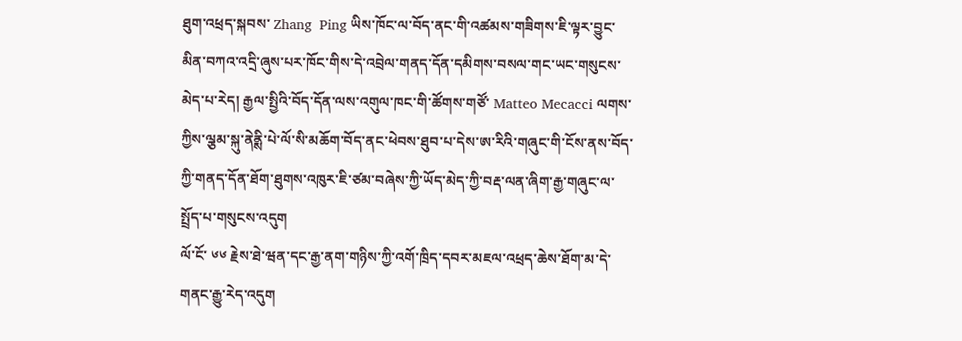ཐུག་འཕྲད་སྐབས་ Zhang  Ping ཡིས་ཁོང་ལ་བོད་ནང་གི་འཚམས་གཟིགས་ཇི་ལྟར་བྱུང་མིན་བཀའ་འདྲི་ཞུས་པར་ཁོང་གིས་དེ་འབྲེལ་གནད་དོན་དམིགས་བསལ་གང་ཡང་གསུངས་མེད་པ་རེད། རྒྱལ་སྤྱིའི་བོད་དོན་ལས་འགུལ་ཁང་གི་ཚོགས་གཙོ་ Matteo Mecacci ལགས་ཀྱིས་ལྕམ་སྐུ་ནེནྶི་པེ་ལོ་སི་མཆོག་བོད་ནང་ཕེབས་ཐུབ་པ་དེས་ཨ་རིའི་གཞུང་གི་ངོས་ནས་བོད་ཀྱི་གནད་དོན་ཐོག་ཐུགས་འཁུར་ཇི་ཙམ་བཞེས་ཀྱི་ཡོད་མེད་ཀྱི་བརྡ་ལན་ཞིག་རྒྱ་གཞུང་ལ་སྤྲོད་པ་གསུངས་འདུག
ལོ་ངོ་ ༦༦ རྗེས་ཐེ་ཝན་དང་རྒྱ་ནག་གཉིས་ཀྱི་འགོ་ཁྲིད་དབར་མཇལ་འཕྲད་ཆེས་ཐོག་མ་དེ་གནང་རྒྱུ་རེད་འདུག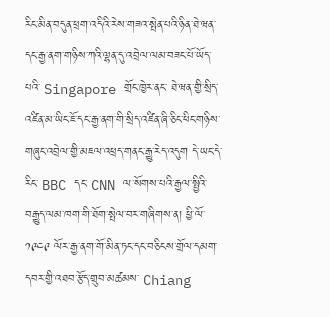རིང་མིན་བདུན་ཕྲག་འདིའི་རེས་གཟའ་སྤེན་པའི་ཉིན་ཐེ་ཝན་དང་རྒྱ་ནག་གཉིས་ཀའི་ལྷན་དུ་འབྲེལ་ལམ་བཟང་པོ་ཡོད་པའི་ Singapore གྲོང་ཁྱེར་ནང་ ཐེ་ཝན་གྱི་སྲིད་འཛིན་མ་ཡིང་ཇོ་དང་རྒྱ་ནག་གི་སྲིད་འཛིན་ཞི་ཅིང་ཕིང་གཉིས་གཞུང་འབྲེལ་གྱི་མཇལ་འཕྲད་གནང་རྒྱུ་རེད་འདུག དེ་ཡང་དེ་རིང་ BBC དང་ CNN ལ་སོགས་པའི་རྒྱལ་སྤྱིའི་བརྒྱུད་ལམ་ཁག་གི་ཐོག་སྤེལ་བར་གཞིགས་ན། ཕྱི་ལོ་ ༡༩༤༩ ལོར་རྒྱ་ནག་གོ་མིན་ཏང་དང་བཅིངས་གྲོལ་དམག་དབར་གྱི་འཐབ་རྩོད་གྲུབ་མཚམས་ Chiang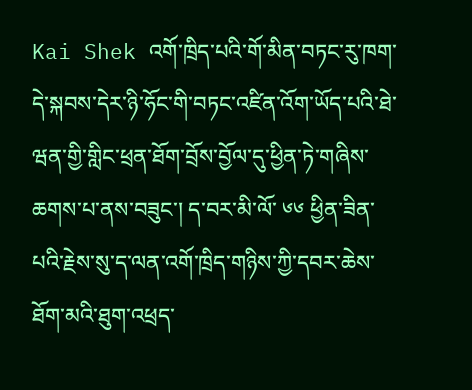Kai Shek འགོ་ཁྲིད་པའི་གོ་མིན་བཏང་རུ་ཁག་དེ་སྐབས་དེར་ཉི་ཧོང་གི་བཏང་འཛིན་འོག་ཡོད་པའི་ཐེ་ཝན་གྱི་གླིང་ཕྲན་ཐོག་བྲོས་བྱོལ་དུ་ཕྱིན་ཏེ་གཞིས་ཆགས་པ་ནས་བཟུང་། ད་བར་མི་ལོ་ ༦༦ ཕྱིན་ཟིན་པའི་རྗེས་སུ་ད་ལན་འགོ་ཁྲིད་གཉིས་ཀྱི་དབར་ཆེས་ཐོག་མའི་ཐུག་འཕྲད་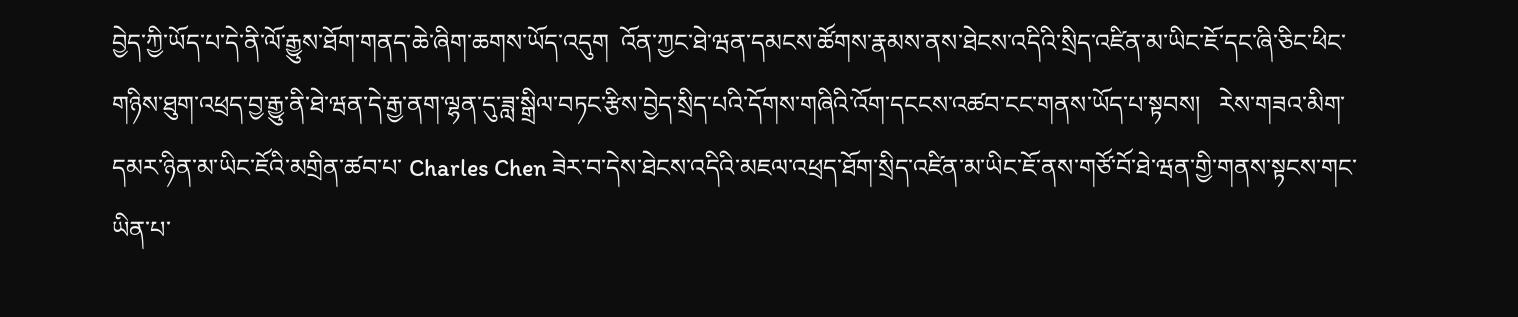བྱེད་ཀྱི་ཡོད་པ་དེ་ནི་ལོ་རྒྱུས་ཐོག་གནད་ཆེ་ཞིག་ཆགས་ཡོད་འདུག  འོན་ཀྱང་ཐེ་ཝན་དམངས་ཚོགས་རྣམས་ནས་ཐེངས་འདིའི་སྲིད་འཛིན་མ་ཡིང་ཇོ་དང་ཞི་ཅིང་ཕིང་གཉིས་ཐུག་འཕྲད་བྱ་རྒྱུ་ནི་ཐེ་ཝན་དེ་རྒྱ་ནག་ལྷན་དུ་ཟླ་སྒྲིལ་བཏང་རྩིས་བྱེད་སྲིད་པའི་དོགས་གཞིའི་འོག་དངངས་འཚབ་ངང་གནས་ཡོད་པ་སྟབས།   རེས་གཟའ་མིག་དམར་ཉིན་མ་ཡིང་ཇོའི་མགྲིན་ཚབ་པ་ Charles Chen ཟེར་བ་དེས་ཐེངས་འདིའི་མཇལ་འཕྲད་ཐོག་སྲིད་འཛིན་མ་ཡིང་ཇོ་ནས་གཙོ་བོ་ཐེ་ཝན་གྱི་གནས་སྟངས་གང་ཡིན་པ་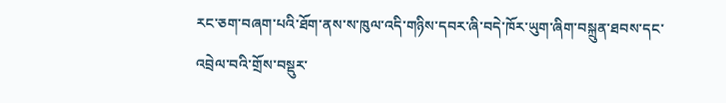རང་ཅག་བཞག་པའི་ཐོག་ནས་ས་ཁུལ་འདི་གཉིས་དབར་ཞི་བདེ་ཁོར་ཡུག་ཞིག་བསྐྲུན་ཐབས་དང་འབྲེལ་བའི་གྲོས་བསྡུར་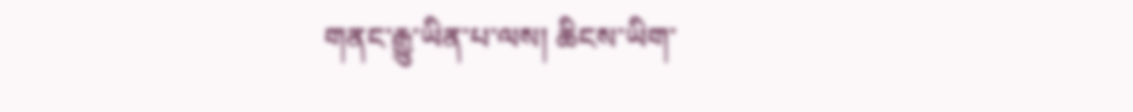གནང་རྒྱུ་ཡིན་པ་ལས། ཆིངས་ཡིག་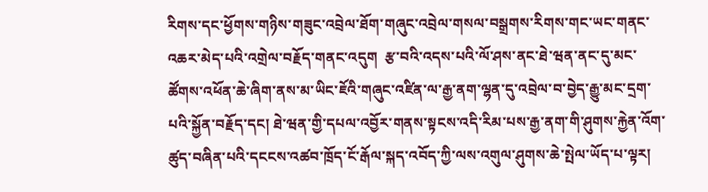རིགས་དང་ཕྱོགས་གཉིས་གཟུང་འབྲེལ་ཐོག་གཞུང་འབྲེལ་གསལ་བསྒྲགས་རིགས་གང་ཡང་གནང་འཆར་མེད་པའི་འགྲེལ་བརྗོད་གནང་འདུག  རྩ་བའི་འདས་པའི་ལོ་ཤས་ནང་ཐེ་ཝན་ནང་དུ་མང་ཚོགས་འཕོན་ཆེ་ཞིག་ནས་མ་ཡིང་ཇོའི་གཞུང་འཛིན་ལ་རྒྱ་ནག་ལྷན་དུ་འབྲེལ་བ་བྱེད་རྒྱུ་མང་དྲག་པའི་སྐྱོན་བརྗོད་དང། ཐེ་ཝན་གྱི་དཔལ་འབྱོར་གནས་སྟངས་འདི་རིམ་པས་རྒྱ་ནག་གི་ཤུགས་རྐྱེན་འོག་ཚུད་བཞིན་པའི་དངངས་འཚབ་ཁྲོད་ངོ་རྒོལ་སྐད་འབོད་ཀྱི་ལས་འགུལ་ཤུགས་ཆེ་སྤེལ་ཡོད་པ་ལྟར།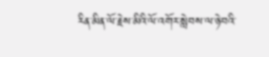རིན་མིན་ལོ་རྗེས་མིའི་ལོ་འགོར་སླེབས་ལ་ཉེ་བའི་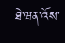ཐེ་ཝན་འོས་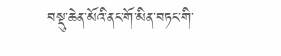བསྡུ་ཆེན་མོའི་ནང་གོ་མིན་བཏང་གི་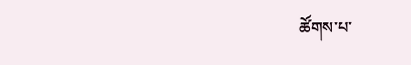ཚོགས་པ་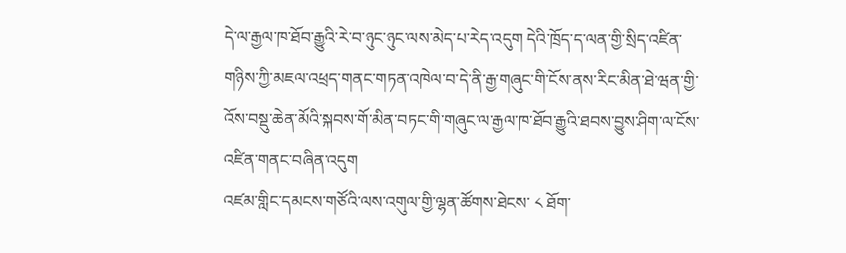དེ་ལ་རྒྱལ་ཁ་ཐོབ་རྒྱུའི་རེ་བ་ཉུང་ཉུང་ལས་མེད་པ་རེད་འདུག དེའི་ཁྲོད་ད་ལན་གྱི་སྲིད་འཛིན་གཉིས་ཀྱི་མཇལ་འཕྲད་གནང་གཏན་འཁེལ་བ་དེ་ནི་རྒྱ་གཞུང་གི་ངོས་ནས་རིང་མིན་ཐེ་ཝན་གྱི་འོས་བསྡུ་ཆེན་མོའི་སྐབས་གོ་མིན་བཏང་གི་གཞུང་ལ་རྒྱལ་ཁ་ཐོབ་རྒྱུའི་ཐབས་བྱུས་ཤིག་ལ་ངོས་འཛིན་གནང་བཞིན་འདུག
འཛམ་གླིང་དམངས་གཙོའི་ལས་འགུལ་གྱི་ལྷན་ཚོགས་ཐེངས་ ༨ ཐོག་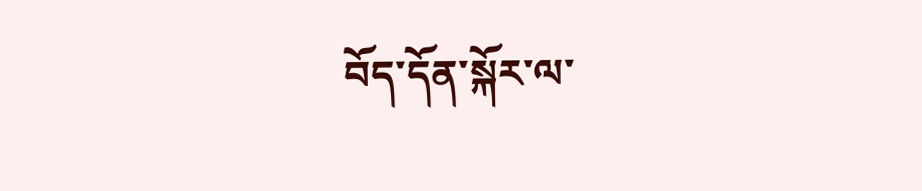བོད་དོན་སྐོར་ལ་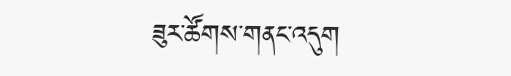ཟུར་ཚོགས་གནང་འདུག